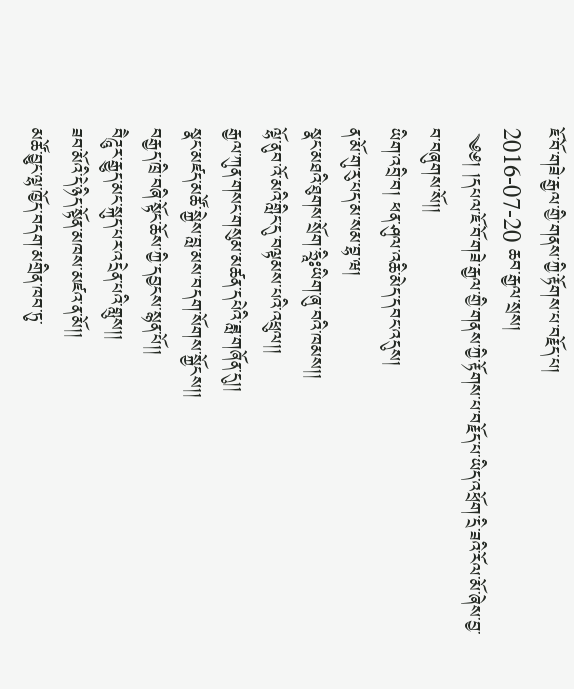ཇོ་བོ་གཟེ་རྒྱལ་གྱི་གནས་ཀྱི་རྟོགས་པ་བརྗོད་པ།
2016-07-20 ཆབ་རྒྱལ་སྲས།
 ༄༅། །དཔལ་ཇོ་བོ་གཟེ་རྒྱལ་གྱི་གནས་ཀྱི་རྟོགས་པ་བརྗོད་པ་ཡིད་འཕྲོག་དྲི་ཟའི་རོལ་མོ་ཞེས་བྱ་བ་བཞུགས་སོ།།
ཡིག་འབྲི་བ། ཕན་ཤུལ་འཆི་མེད་དབང་འདུས།
ན་མོ་གུ་རུ་པད་མ་སམ་བྷ་ཝ།
སྣང་མཐའི་ཐུགས་སྲོག་ཧྲཱིཿཡིག་ཞུ་བའི་ཁམས།།
ལྷོ་ནུབ་འོ་མའི་གླིང་དུ་བལྟམས་པའི་འཕྲུལ།།
རྒྱལ་ཀུན་གསང་གསུམ་མཚན་དཔེའི་ཟླ་གཞོན་དུ།།
སྣང་མཛད་མཚོ་སྐྱེས་བླ་མས་བདག་སོགས་སྐྱོངས།།
བརྒྱད་ཁྲི་བཞི་སྟོང་ཆོས་ཀྱི་དབྱངས་སྙན་པོ།།
བཻཌཱུར་རྒྱུད་མང་སྐུད་པར་འདྲེན་པའི་གླུས།།
ཟབ་མོའི་དེ་ཉིད་སྟོན་མཁས་མཛའ་ན་མོ།།
མཚོ་བྱུང་ལྷ་ཁྱོད་བདག་མགྲིན་ཁབ་ཏུ་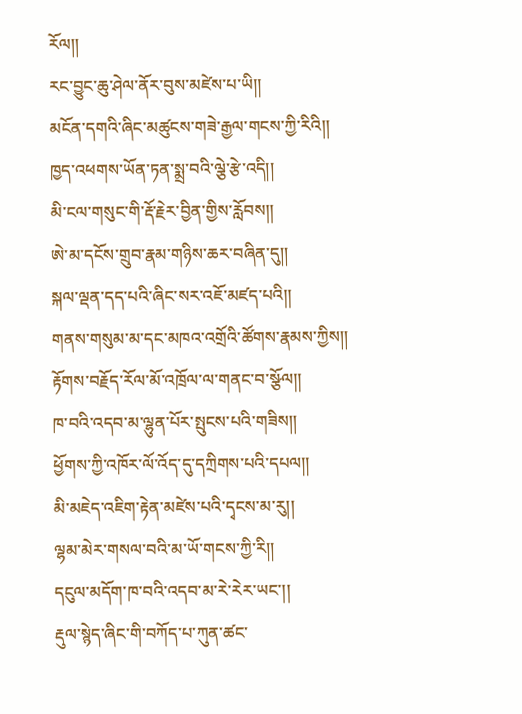རོལ།།
རང་བྱུང་ཆུ་ཤེལ་ནོར་བུས་མཛེས་པ་ཡི།།
མངོན་དགའི་ཞིང་མཚུངས་གཟེ་རྒྱལ་གངས་ཀྱི་རིའི།།
ཁྱད་འཕགས་ཡོན་ཏན་སྨྲ་བའི་ལྕེ་རྩེ་འདི།།
མི་ངལ་གསུང་གི་རྡོ་རྗེར་བྱིན་གྱིས་རློབས།།
ཨེ་མ་དངོས་གྲུབ་རྣམ་གཉིས་ཆར་བཞིན་དུ།།
སྐལ་ལྡན་དད་པའི་ཞིང་སར་འཇོ་མཛད་པའི།།
གནས་གསུམ་མ་དང་མཁའ་འགྲོའི་ཚོགས་རྣམས་ཀྱིས།།
རྟོགས་བརྗོད་རོལ་མོ་འཁྲོལ་ལ་གནང་བ་སྩོལ།།
ཁ་བའི་འདབ་མ་ལྷུན་པོར་སྤུངས་པའི་གཟིས།།
ཕྱོགས་ཀྱི་འཁོར་ལོ་འོད་དུ་དཀྲིགས་པའི་དཔལ།།
མི་མཇེད་འཇིག་རྟེན་མཛེས་པའི་དྭངས་མ་རུ།།
ལྷམ་མེར་གསལ་བའི་མ་ཡོ་གངས་ཀྱི་རི།།
དངུལ་མདོག་ཁ་བའི་འདབ་མ་རེ་རེར་ཡང་།།
རྡུལ་སྙེད་ཞིང་གི་བཀོད་པ་ཀུན་ཚང་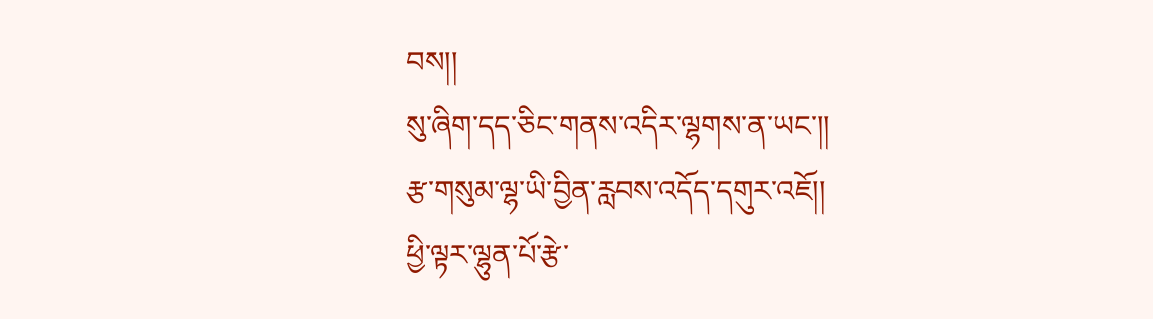བས།།
སུ་ཞིག་དད་ཅིང་གནས་འདིར་ལྷགས་ན་ཡང་།།
རྩ་གསུམ་ལྷ་ཡི་བྱིན་རླབས་འདོད་དགུར་འཇོ།།
ཕྱི་ལྟར་ལྷུན་པོ་རྩེ་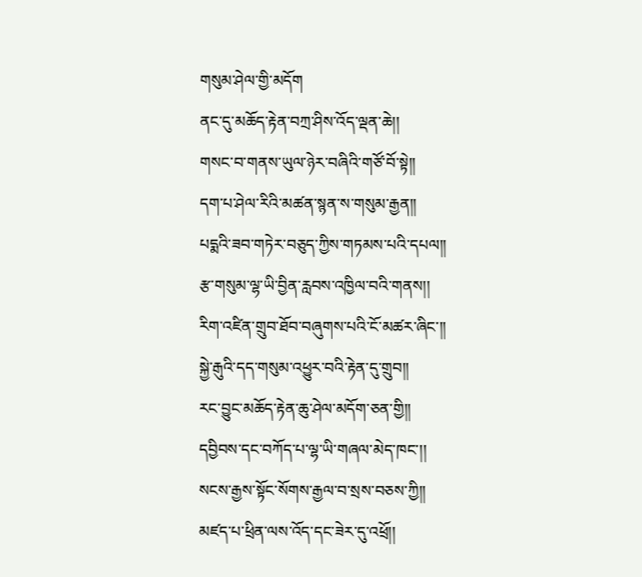གསུམ་ཤེལ་གྱི་མདོག
ནང་དུ་མཆོད་རྟེན་བཀྲ་ཤིས་འོད་ལྡན་ཆེ།།
གསང་བ་གནས་ཡུལ་ཉེར་བཞིའི་གཙོ་བོ་སྟེ།།
དག་པ་ཤེལ་རིའི་མཚན་སྙན་ས་གསུམ་རྒྱན།།
པདྨའི་ཟབ་གཏེར་བཅུད་ཀྱིས་གཏམས་པའི་དཔལ།།
རྩ་གསུམ་ལྷ་ཡི་བྱིན་རླབས་འཁྱིལ་བའི་གནས།།
རིག་འཛིན་གྲུབ་ཐོབ་བཞུགས་པའི་ངོ་མཚར་ཞིང་།།
སྐྱེ་རྒུའི་དད་གསུམ་འཕྱུར་བའི་རྟེན་དུ་གྲུབ།།
རང་བྱུང་མཆོད་རྟེན་ཆུ་ཤེལ་མདོག་ཅན་གྱི།།
དབྱིབས་དང་བཀོད་པ་ལྷ་ཡི་གཞལ་མེད་ཁང་།།
སངས་རྒྱས་སྟོང་སོགས་རྒྱལ་བ་སྲས་བཅས་ཀྱི།།
མཛད་པ་ཕྲིན་ལས་འོད་དང་ཟེར་དུ་འཕྲོ།།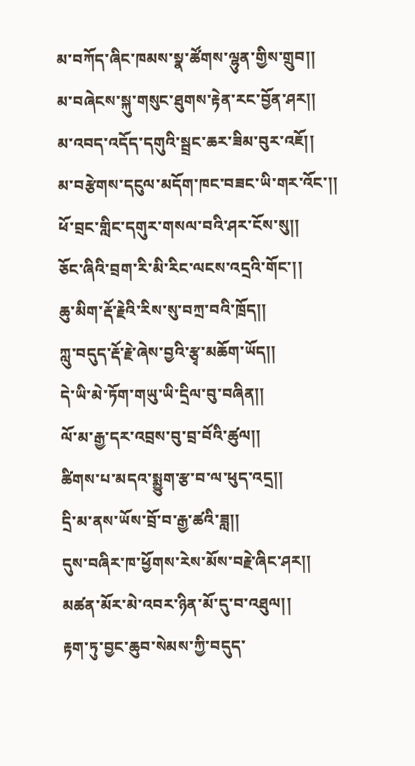མ་བཀོད་ཞིང་ཁམས་སྣ་ཚོགས་ལྷུན་གྱིས་གྲུབ།།
མ་བཞེངས་སྐུ་གསུང་ཐུགས་རྟེན་རང་བྱོན་ཤར།།
མ་འབད་འདོད་དགུའི་སྦྲང་ཆར་ཟིམ་བུར་འཇོ།།
མ་བརྩེགས་དངུལ་མདོག་ཁང་བཟང་ཡི་གར་འོང་།།
ཕོ་བྲང་གླིང་དགུར་གསལ་བའི་ཤར་ངོས་སུ།།
ཅོང་ཞིའི་བྲག་རི་མི་རིང་ལངས་འདྲའི་གོང་།།
ཆུ་མིག་རྡོ་རྗེའི་རིས་སུ་བཀྲ་བའི་ཁྲོད།།
ཀླུ་བདུད་རྡོ་རྗེ་ཞེས་བྱའི་རྩྭ་མཆོག་ཡོད།།
དེ་ཡི་མེ་ཏོག་གཡུ་ཡི་དྲིལ་བུ་བཞིན།།
ལོ་མ་རྒྱ་དར་འབྲས་བུ་བྲ་བོའི་ཚུལ།།
ཚིགས་པ་མདའ་སྨྱུག་རྩ་བ་ལ་ཕུད་འདྲ།།
དྲི་མ་ནས་ཡོས་བྲོ་བ་རྒྱ་ཚའི་ཟླ།།
དུས་བཞིར་ཁ་ཕྱོགས་རེས་མོས་བརྗེ་ཞིང་ཤར།།
མཚན་མོར་མེ་འབར་ཉིན་མོ་དུ་བ་འཐུལ།།
རྟག་ཏུ་བྱང་ཆུབ་སེམས་ཀྱི་བདུད་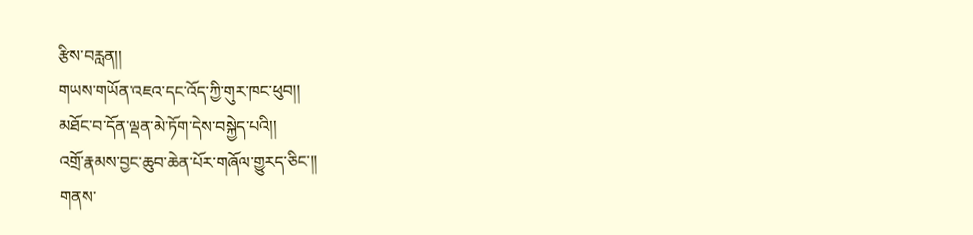རྩིས་བརླན།།
གཡས་གཡོན་འཇའ་དང་འོད་ཀྱི་གུར་ཁང་ཕུབ།།
མཐོང་བ་དོན་ལྡན་མེ་ཏོག་དེས་བསྐྱེད་པའི།།
འགྲོ་རྣམས་བྱང་ཆུབ་ཆེན་པོར་གཞོལ་གྱུརད་ཅིང་།།
གནས་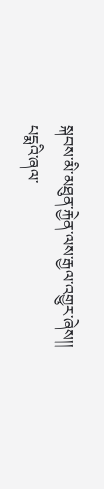སྐབས་མི་མཐུན་རྐྱེན་ལས་རྒྱལ་འགྱུར་ཞེས།།
པདྨའི་ཞལ་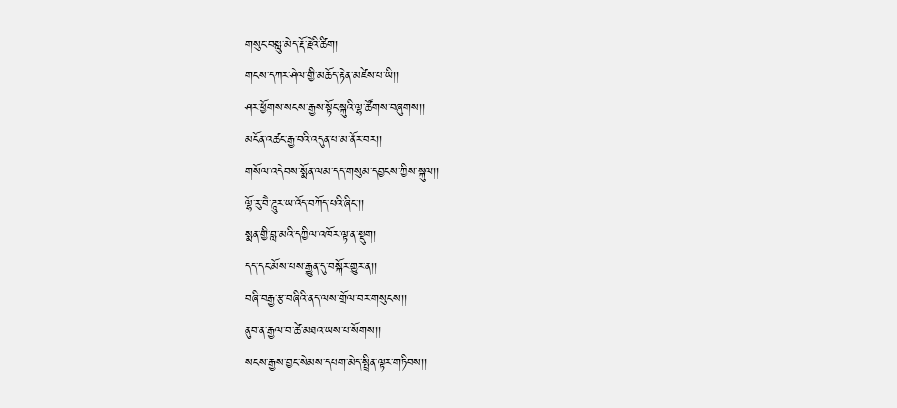གསུང་བསླུ་མེད་རྡོ་རྗེའི་ཚིག།
གངས་དཀར་ཤེལ་གྱི་མཆོད་རྟེན་མཛེས་པ་ཡི།།
ཤར་ཕྱོགས་སངས་རྒྱས་སྟོང་སྐུའི་ལྷ་ཚོགས་བཞུགས།།
མངོན་འཚང་རྒྱ་བའི་འདུན་པ་མ་ནོར་བར།།
གསོལ་འདེབས་སྨོན་ལམ་དད་གསུམ་དབྱངས་ཀྱིས་སྐུལ།།
ལྷོ་རུ་བཻ་ཌཱུར་ཡ་འོད་བཀོད་པའི་ཞིང་།།
སྨན་གྱི་བླ་མའི་དཀྱིལ་འཁོར་ལྟ་ན་སྡུག།
དད་དང་མོས་པས་རྒྱུན་དུ་བསྐོར་གྱུར་ན།།
བཞི་བརྒྱ་རྩ་བཞིའི་ནད་ལས་གྲོལ་བར་གསུངས།།
ནུབ་ན་རྒྱལ་བ་ཚེ་མཐའ་ཡས་པ་སོགས།།
སངས་རྒྱས་བྱང་སེམས་དཔག་མེད་སྤྲིན་ལྟར་གཏིབས།།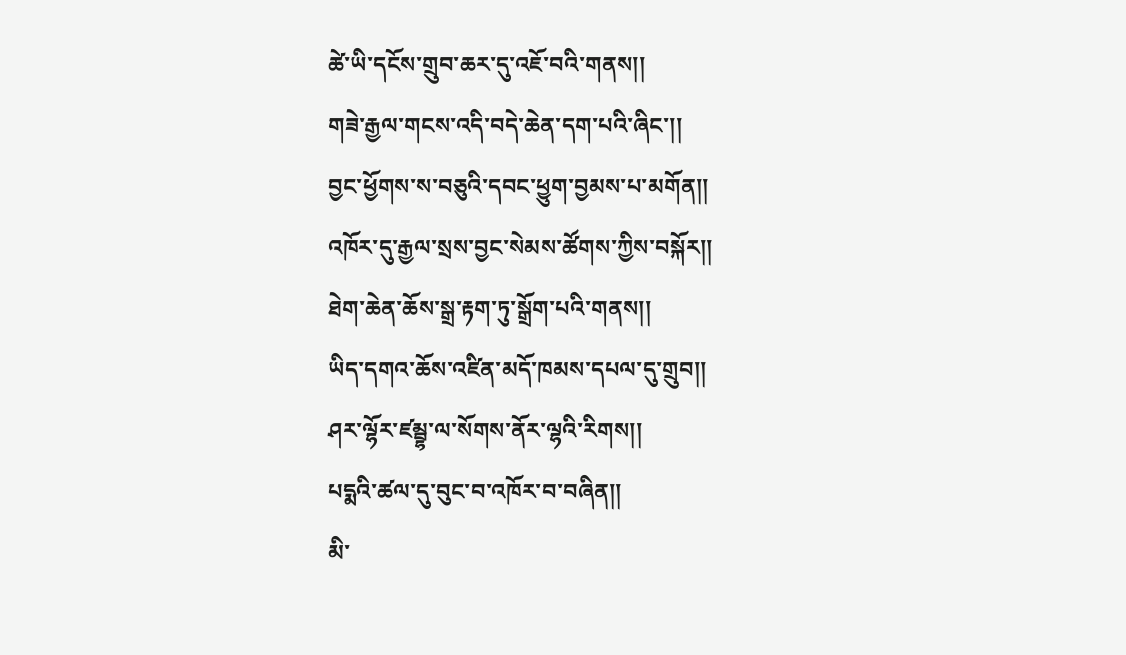ཚེ་ཡི་དངོས་གྲུབ་ཆར་དུ་འཇོ་བའི་གནས།།
གཟེ་རྒྱལ་གངས་འདི་བདེ་ཆེན་དག་པའི་ཞིང་།།
བྱང་ཕྱོགས་ས་བཅུའི་དབང་ཕྱུག་བྱམས་པ་མགོན།།
འཁོར་དུ་རྒྱལ་སྲས་བྱང་སེམས་ཚོགས་ཀྱིས་བསྐོར།།
ཐེག་ཆེན་ཆོས་སྒྲ་རྟག་ཏུ་སྒྲོག་པའི་གནས།།
ཡིད་དགའ་ཆོས་འཛིན་མདོ་ཁམས་དཔལ་དུ་གྲུབ།།
ཤར་ལྷོར་ཛམྦྷ་ལ་སོགས་ནོར་ལྷའི་རིགས།།
པདྨའི་ཚལ་དུ་བུང་བ་འཁོར་བ་བཞིན།།
མི་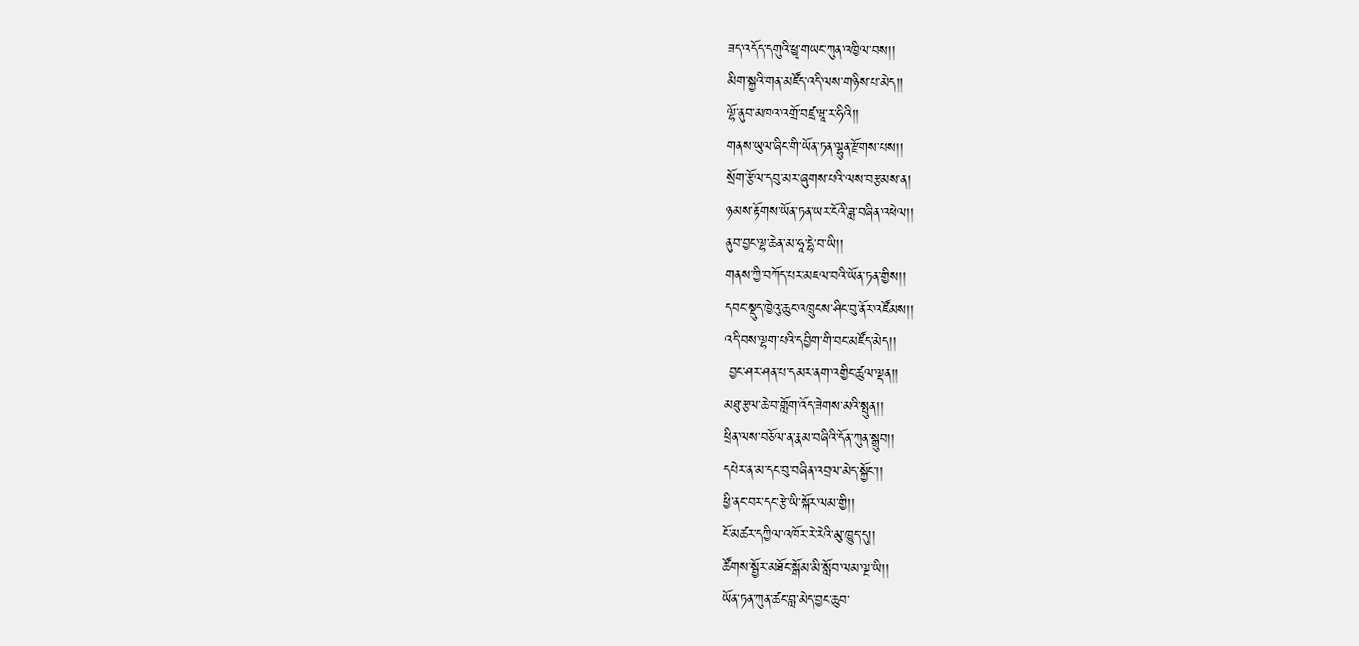ཟད་འདོད་དགུའི་ཕྱྭ་གཡང་ཀུན་འཁྱིལ་བས།།
མིག་སྐྱའི་གན་མཛོད་འདི་ལས་གཉིས་པ་མེད།།
ལྷོ་ནུབ་མཁའ་འགྲོ་བཛྲ་ཝཱ་ར་ཧིའི།།
གནས་ཡུལ་ཞིང་གི་ཡོན་ཏན་ལྷུན་རྫོགས་པས།།
སྲོག་རྩོལ་དབུ་མར་ཞུགས་པའི་ལས་བརྩམས་ན།
ཉམས་རྟོགས་ཡོན་ཏན་ཡར་ངོའི་ཟླ་བཞིན་འཕེལ།།
ནུབ་བྱང་ལྷ་ཆེན་མ་ཧཱ་དྷེ་བ་ཡི།།
གནས་ཀྱི་བཀོད་པར་མཇལ་བའི་ཡོན་ཏན་གྱིས།།
དབང་སྡུད་ཁྱེའུ་ཆུང་འཁྲུངས་ཤིང་བུ་ནོར་འཛོམས།།
འདི་བས་ལྷག་པའི་དབྱིག་གི་བང་མཛོད་མེད།།
 བྱང་ཤར་ཤན་པ་དམར་ནག་འགྱིང་ཚུལ་ལྡན།།
མཐུ་རྩལ་ཆེ་བ་གློག་འོད་ཟེགས་མའི་སྤུན།།
ཕྲིན་ལས་བཅོལ་ན་རྣམ་བཞིའི་དོན་ཀུན་སྒྲུབ།།
དཔེར་ན་མ་དང་བུ་བཞིན་འབྲལ་མེད་སྐྱོང་།།
ཕྱི་ནང་བར་དང་རྩེ་ཡི་སྐོར་ལམ་གྱི།།
ངོ་མཚར་དཀྱིལ་འཁོར་རེ་རེའི་མུ་ཁྱུད་དུ།།
ཚོགས་སྦྱོར་མཐོང་སྒོམ་མི་སློབ་ལམ་ལྔ་ཡི།།
ཡོན་ཏན་ཀུན་ཚང་བླ་མེད་བྱང་ཆུབ་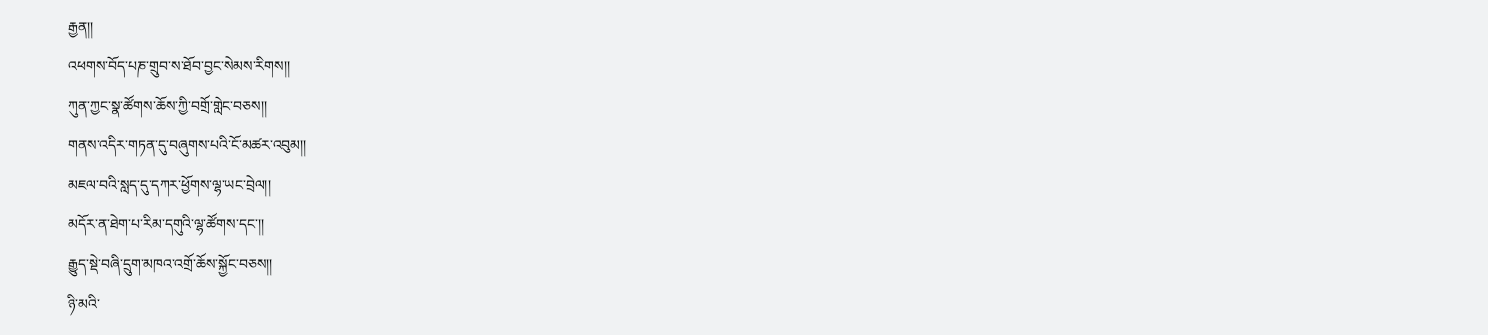རྒྱན།།
འཕགས་བོད་པཎ་གྲུབ་ས་ཐོབ་བྱང་སེམས་རིགས།།
ཀུན་ཀྱང་སྣ་ཚོགས་ཆོས་ཀྱི་བགྲོ་གླེང་བཅས།།
གནས་འདིར་གཏན་དུ་བཞུགས་པའི་ངོ་མཚར་འབུམ།།
མཇལ་བའི་སླད་དུ་དཀར་ཕྱོགས་ལྷ་ཡང་བྲེལ།།
མདོར་ན་ཐེག་པ་རིམ་དགུའི་ལྷ་ཚོགས་དང་།།
རྒྱུད་སྡེ་བཞི་དྲུག་མཁའ་འགྲོ་ཆོས་སྐྱོང་བཅས།།
ཉི་མའི་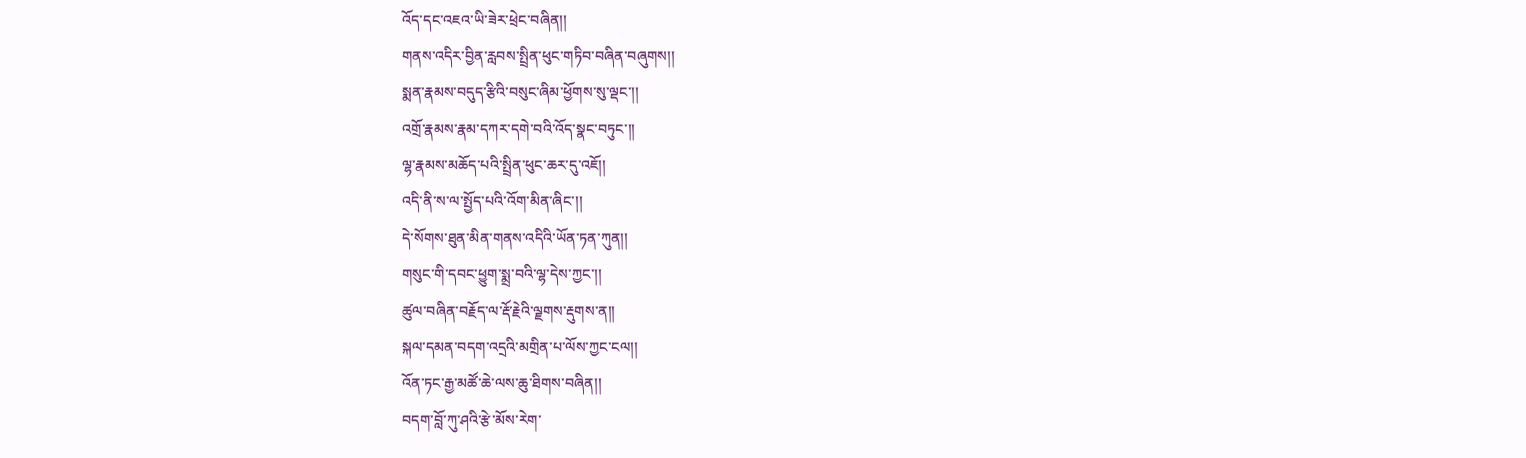འོད་དང་འཇའ་ཡི་ཟེར་ཕྲེང་བཞིན།།
གནས་འདིར་བྱིན་རླབས་སྤྲིན་ཕུང་གཏིབ་བཞིན་བཞུགས།།
སྨན་རྣམས་བདུད་རྩིའི་བསུང་ཞིམ་ཕྱོགས་སུ་ལྡང་།།
འགྲོ་རྣམས་རྣམ་དཀར་དགེ་བའི་འོད་སྣང་བཏུང་།།
ལྷ་རྣམས་མཆོད་པའི་སྤྲིན་ཕུང་ཆར་དུ་འཇོ།།
འདི་ནི་ས་ལ་སྤྱོད་པའི་འོག་མིན་ཞིང་།།
དེ་སོགས་ཐུན་མིན་གནས་འདིའི་ཡོན་ཏན་ཀུན།།
གསུང་གི་དབང་ཕྱུག་སྨྲ་བའི་ལྷ་དེས་ཀྱང་།།
ཚུལ་བཞིན་བརྗོད་ལ་རྡོ་རྗེའི་ལྗགས་རྡུགས་ན།།
སྐལ་དམན་བདག་འདྲའི་མགྲིན་པ་ལོས་ཀྱང་ངལ།།
འོན་ཏང་རྒྱ་མཚོ་ཆེ་ལས་ཆུ་ཐིགས་བཞིན།།
བདག་བློ་ཀུ་ཤའི་རྩེ་མོས་རེག་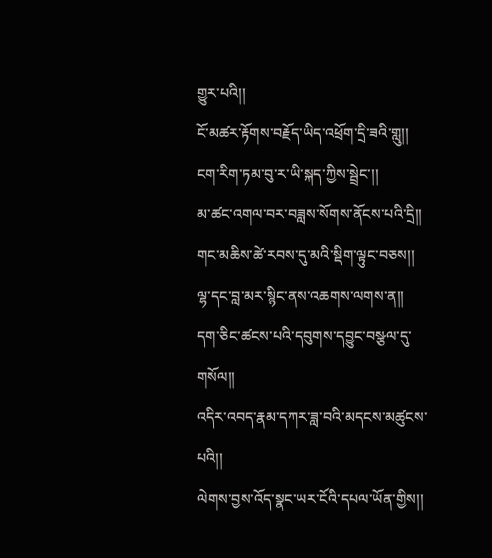གྱུར་པའི།།
ངོ་མཚར་རྟོགས་བརྗོད་ཡིད་འཕྲོག་དྲི་ཟའི་གླུ།།
ངག་རིག་ཏམ་བུ་ར་ཡི་སྐད་ཀྱིས་སྦྲེང་།།
མ་ཚང་འགལ་བར་བཟླས་སོགས་ནོངས་པའི་དྲི།།
གང་མཆིས་ཚེ་རབས་དུ་མའི་སྡིག་ལྟུང་བཅས།།
ལྷ་དང་བླ་མར་སྙིང་ནས་འཆགས་ལགས་ན།།
དག་ཅིང་ཚངས་པའི་དབུགས་དབྱུང་བསྩལ་དུ་གསོལ།།
འདིར་འབད་རྣམ་དཀར་ཟླ་བའི་མདངས་མཚུངས་པའི།།
ལེགས་བྱས་འོད་སྣང་ཡར་ངོའི་དཔལ་ཡོན་གྱིས།།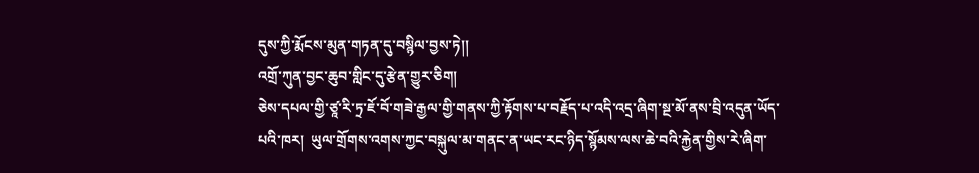དུས་ཀྱི་རྨོངས་མུན་གཏན་དུ་བསྙིལ་བྱས་ཏེ།།
འགྲོ་ཀུན་བྱང་ཆུབ་གླིང་དུ་རྩེན་གྱུར་ཅིག།
ཅེས་དཔལ་གྱི་ཙཱ་རི་ཏྲ་ཇོ་བོ་གཟེ་རྒྱལ་གྱི་གནས་ཀྱི་རྟོགས་པ་བརྗོད་པ་འདི་འདྲ་ཞིག་སྔ་མོ་ནས་བྲི་འདུན་ཡོད་པའི་ཁར།  ཡུལ་གྲོགས་འགས་ཀྱང་བསྐུལ་མ་གནང་ན་ཡང་རང་ཉིད་སྙོམས་ལས་ཆེ་བའི་རྐྱེན་གྱིས་རེ་ཞིག་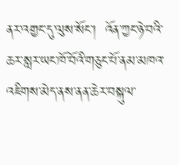ནར་འགྱང་དུ་ལུས་སོང་།  འོན་ཀྱང་ཉེ་བའི་ཆར་སླར་ཡང་ཁོ་བོའི་གཅུང་པོ་ནམ་མཁའ་འཇིགས་མེད་ནས་ནན་ཆེར་བསྐུལ་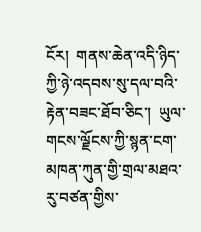ངོར།  གནས་ཆེན་འདི་ཉིད་ཀྱི་ཉེ་འདབས་སུ་དལ་བའི་རྟེན་བཟང་ཐོབ་ཅིང་།  ཡུལ་གངས་ལྗོངས་ཀྱི་སྙན་ངག་མཁན་ཀུན་གྱི་གྲལ་མཐའ་རུ་བཙན་གྱིས་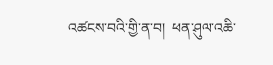འཚངས་བའི་གྱི་ན་བ།  ཕན་ཤུལ་འཆི་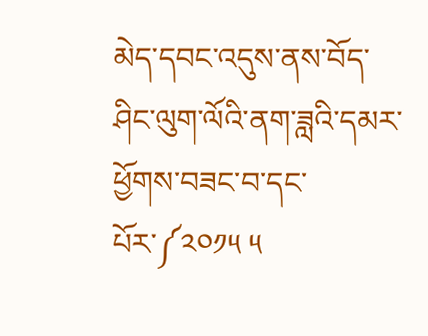མེད་དབང་འདུས་ནས་བོད་ཤིང་ལུག་ལོའི་ནག་ཟླའི་དམར་ཕྱོགས་བཟང་བ་དང་པོར་༼༢༠༡༥ ༥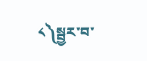༨༽སྦྱར་བ་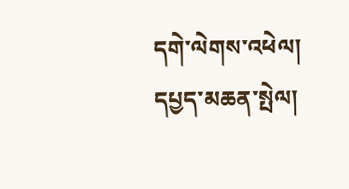དགེ་ལེགས་འཕེལ།
དཔྱད་མཆན་སྤེལ།